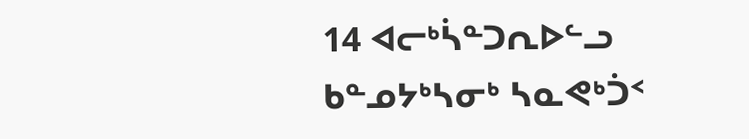14 ᐊᓕᒃᓵᓐᑐᕆᐅᓪᓗ ᑲᓐᓄᔭᒃᓴᓂᒃ ᓴᓇᕙᒃᑑᑉ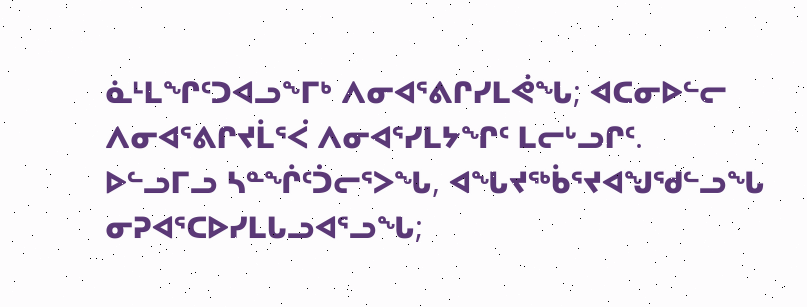ᓈᒻᒪᖏᑦᑐᐊᓗᖕᒥᒃ ᐱᓂᐊᕐᕕᒋᓯᒪᕚᖓ; ᐊᑕᓂᐅᓪᓕ ᐱᓂᐊᕐᕕᒋᔪᒫᕐᐹ ᐱᓂᐊᕐᓯᒪᔭᖏᑦ ᒪᓕᒡᓗᒋᑦ.
ᐅᓪᓗᒥᓗ ᓴᓐᖐᑦᑑᓕᕐᐳᖓ, ᐊᖓᔪᖅᑳᕐᔪᐊᖑᖁᓪᓗᖓ ᓂᕈᐊᕐᑕᐅᓯᒪᒐᓗᐊᕐᓗᖓ;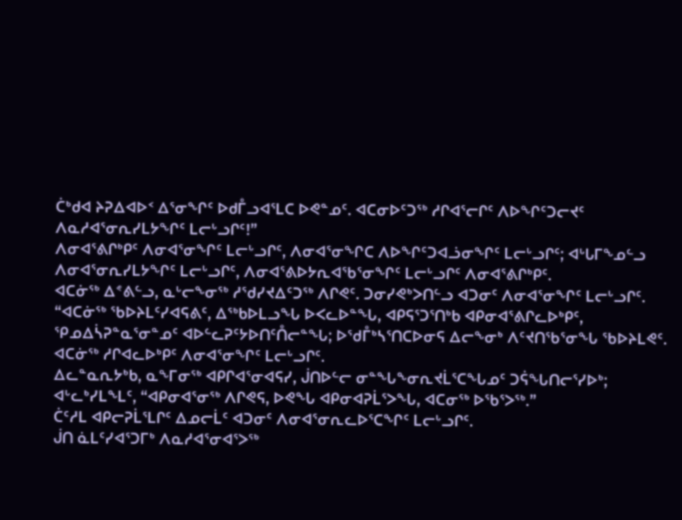ᑖᒃᑯᐊ ᔨᕈᐃᐊᐅᑉ ᐃᕐᓂᖏᑦ ᐅᑯᒤᓗᐊᕐᒪᑕ ᐅᕙᓐᓄᑦ. ᐊᑕᓂᐅᑦᑐᖅ ᓱᒋᐊᕐᓕᒋᑦ ᐱᐅᖏᑦᑐᓕᔪᑦ ᐱᓇᓱᐊᕐᓂᕆᓯᒪᔭᖏᑦ ᒪᓕᒡᓗᒋᑦ!”
ᐱᓂᐊᕐᕕᒋᒃᑭᑦ ᐱᓂᐊᕐᓂᖏᑦ ᒪᓕᒡᓗᒋᑦ, ᐱᓂᐊᕐᓂᖏᑕ ᐱᐅᖏᑦᑐᐊᓘᓂᖏᑦ ᒪᓕᒡᓗᒋᑦ; ᐊᒡᒐᒥᖕᓄᓪᓗ ᐱᓂᐊᕐᓂᕆᓯᒪᔭᖏᑦ ᒪᓕᒡᓗᒋᑦ, ᐱᓂᐊᕐᕕᐅᔭᕆᐊᖃᕐᓂᖏᑦ ᒪᓕᒡᓗᒋᑦ ᐱᓂᐊᕐᕕᒋᒃᑭᑦ.
ᐊᑕᓃᖅ ᐃᕝᕕᓪᓗ, ᓇᒡᓕᖕᓂᖅ ᓱᖁᓯᔪᐃᑦᑐᖅ ᐱᒋᕙᑦ. ᑐᓂᓯᕙᒃᐳᑎᓪᓗ ᐊᑐᓂᑦ ᐱᓂᐊᕐᓂᖏᑦ ᒪᓕᒡᓗᒋᑦ.
“ᐊᑕᓃᖅ ᖃᐅᔨᒪᑦᓯᐊᕋᕕᑦ, ᐃᖅᑲᐅᒪᓗᖓ ᐅᐸᓚᐅᓐᖓ, ᐊᑭᕋᕐᑐᕐᑎᒃᑲ ᐊᑭᓂᐊᕐᕕᒋᓚᐅᒃᑭᑦ, ᕿᓄᐃᓵᕈᓐᓇᕐᓂᓐᓄᑦ ᐊᐅᓪᓚᕈᑦᔭᐅᑎᑦᑍᓕᓐᖓ; ᐅᖁᒤᒃᓴᕐᑎᑕᐅᓂᕋ ᐃᓕᖕᓂᒃ ᐱᑦᔪᑎᖃᕐᓂᖓ ᖃᐅᔨᒪᕙᑦ.
ᐊᑕᓃᖅ ᓱᒋᐊᓚᐅᒃᑭᑦ ᐱᓂᐊᕐᓂᖏᑦ ᒪᓕᒡᓗᒋᑦ.
ᐃᓚᓐᓇᕆᔭᒃᑲ, ᓇᖕᒥᓂᖅ ᐊᑭᒋᐊᕐᓂᐊᕋᓯ, ᒎᑎᐅᓪᓕ ᓂᓐᖓᖕᓂᕆᔪᒫᕐᑕᖓᓄᑦ ᑐᕌᖓᑎᓕᕐᓯᐅᒃ; ᐊᒡᓚᒃᓯᒪᖕᒪᑦ, “ᐊᑭᓂᐊᕐᓂᖅ ᐱᒋᕙᕋ, ᐅᕙᖓ ᐊᑭᓂᐊᕈᒫᕐᐳᖓ, ᐊᑕᓂᖅ ᐅᖃᕐᐳᖅ.”
ᑖᑦᓱᒪ ᐊᑭᓕᕈᒫᕐᒪᒋᑦ ᐃᓄᓕᒫᑦ ᐊᑐᓂᑦ ᐱᓂᐊᕐᓂᕆᓚᐅᕐᑕᖏᑦ ᒪᓕᒡᓗᒋᑦ.
ᒎᑎ ᓈᒪᑦᓯᐊᕐᑐᒥᒃ ᐱᓇᓱᐊᕐᓂᐊᕐᐳᖅ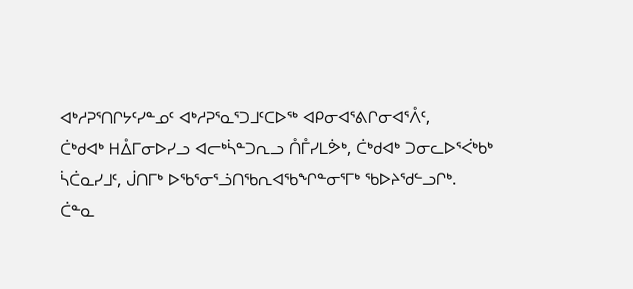ᐊᒃᓱᕈᕐᑎᒋᔭᑦᓯᓐᓄᑦ ᐊᒃᓱᕈᕐᓇᕐᑐᒧᑦᑕᐅᖅ ᐊᑭᓂᐊᕐᕕᒋᓂᐊᕐᐰᑦ,
ᑖᒃᑯᐊᒃ ᕼᐂᒥᓂᐅᓯᓗ ᐊᓕᒃᓵᓐᑐᕆᓗ ᑍᒤᓯᒪᕘᒃ, ᑖᒃᑯᐊᒃ ᑐᓂᓚᐅᕐᐹᒃᑲᒃ ᓵᑖᓇᓯᒧᑦ, ᒎᑎᒥᒃ ᐅᖃᕐᓂᕐᓘᑎᖃᕆᐊᖃᖏᓐᓂᕐᒥᒃ ᖃᐅᔨᖁᓪᓗᒋᒃ.
ᑖᓐᓇ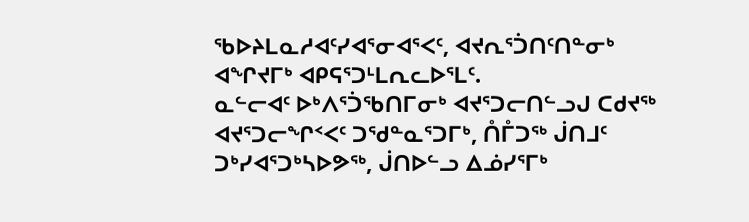ᖃᐅᔨᒪᓇᓱᐊᑦᓯᐊᕐᓂᐊᕐᐸᑦ, ᐊᔪᕆᕐᑑᑎᑦᑎᓐᓂᒃ ᐊᖏᔪᒥᒃ ᐊᑭᕋᕐᑐᒻᒪᕆᓚᐅᕐᒪᑦ.
ᓇᓪᓕᐊᑦ ᐅᒃᐱᕐᑑᖃᑎᒥᓂᒃ ᐊᔪᕐᑐᓕᑎᓪᓗᒍ ᑕᑯᔪᖅ ᐊᔪᕐᑐᓕᖏᑉᐸᑦ ᑐᖁᓐᓇᕐᑐᒥᒃ, ᑍᒤᑐᖅ ᒎᑎᒧᑦ ᑐᒃᓯᐊᕐᑐᒃᓴᐅᕗᖅ, ᒎᑎᐅᓪᓗ ᐃᓅᓯᕐᒥᒃ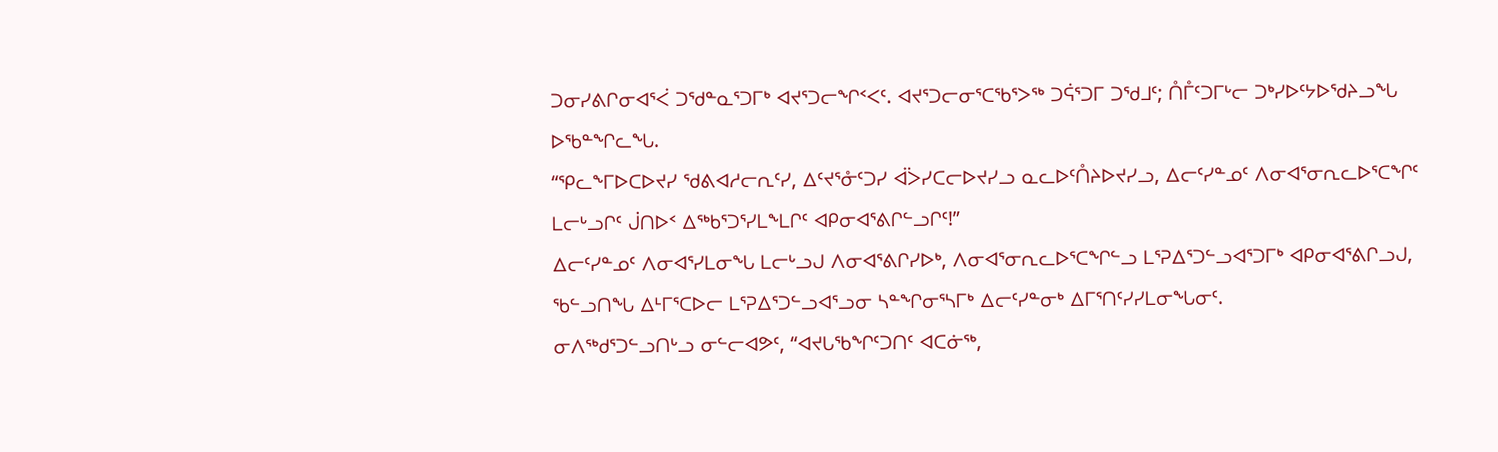ᑐᓂᓯᕕᒋᓂᐊᕐᐹ ᑐᖁᓐᓇᕐᑐᒥᒃ ᐊᔪᕐᑐᓕᖏᑉᐸᑦ. ᐊᔪᕐᑐᓕᓂᕐᑕᖃᕐᐳᖅ ᑐᕌᕐᑐᒥ ᑐᖁᒧᑦ; ᑍᒤᑦᑐᒥᒡᓕ ᑐᒃᓯᐅᑦᔭᐅᖁᔨᓗᖓ ᐅᖃᓐᖏᓚᖓ.
“ᕿᓚᖕᒥᐅᑕᐅᔪᓯ ᖁᕕᐊᓱᓕᕆᑦᓯ, ᐃᑦᔪᕐᓁᑦᑐᓯ ᐋᐴᓯᑕᓕᐅᔪᓯᓗ ᓇᓚᐅᑦᑍᔨᐅᔪᓯᓗ, ᐃᓕᑦᓯᓐᓄᑦ ᐱᓂᐊᕐᓂᕆᓚᐅᕐᑕᖏᑦ ᒪᓕᒡᓗᒋᑦ ᒎᑎᐅᑉ ᐃᖅᑲᕐᑐᕐᓯᒪᖕᒪᒋᑦ ᐊᑭᓂᐊᕐᕕᒋᓪᓗᒋᑦ!”
ᐃᓕᑦᓯᓐᓄᑦ ᐱᓂᐊᕐᓯᒪᓂᖓ ᒪᓕᒡᓗᒍ ᐱᓂᐊᕐᕕᒋᓯᐅᒃ, ᐱᓂᐊᕐᓂᕆᓚᐅᕐᑕᖏᓪᓗ ᒪᕐᕈᐃᕐᑐᓪᓗᐊᕐᑐᒥᒃ ᐊᑭᓂᐊᕐᕕᒋᓗᒍ, ᖃᓪᓗᑎᖓ ᐃᒻᒥᕐᑕᐅᓕ ᒪᕐᕈᐃᕐᑐᓪᓗᐊᕐᓗᓂ ᓴᓐᖏᓂᕐᓴᒥᒃ ᐃᓕᑦᓯᓐᓂᒃ ᐃᒥᕐᑎᑦᓯᓯᒪᓂᖓᓂᑦ.
ᓂᐱᖅᑯᕐᑐᓪᓗᑎᒡᓗ ᓂᓪᓕᐊᕗᑦ, “ᐊᔪᒐᖃᖏᑦᑐᑎᑦ ᐊᑕᓃᖅ,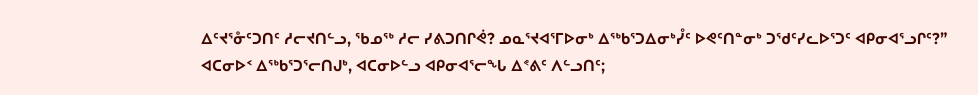ᐃᑦᔪᕐᓁᑦᑐᑎᑦ ᓱᓕᔪᑎᓪᓗ, ᖃᓄᖅ ᓱᓕ ᓯᕕᑐᑎᒋᕚ? ᓄᓇᕐᔪᐊᕐᒥᐅᓂᒃ ᐃᖅᑲᕐᑐᐃᓂᒃᓮᑦ ᐅᕙᑦᑎᓐᓂᒃ ᑐᖁᑦᓯᓚᐅᕐᑐᑦ ᐊᑭᓂᐊᕐᓗᒋᑦ?”
ᐊᑕᓂᐅᑉ ᐃᖅᑲᕐᑐᕐᓕᑎᒍᒃ, ᐊᑕᓂᐅᓪᓗ ᐊᑭᓂᐊᕐᓕᖓ ᐃᕝᕕᑦ ᐱᓪᓗᑎᑦ;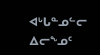ᐊᒡᒐᓐᓄᓪᓕ ᐃᓕᖕᓄᑦ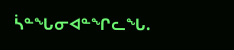ᓵᓐᖓᓂᐊᓐᖏᓚᖓ.